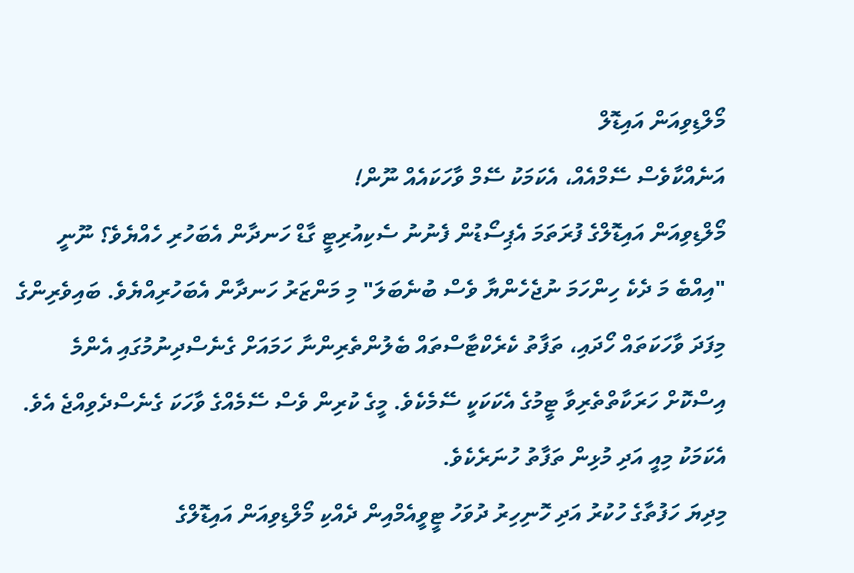މޯލްޑިވިއަން އައިޑޮލް
އަނެއްކާވެސް ސޭމްއެއް، އެކަމަކު ސޭމް ވާހަކައެއް ނޫން!
މޯލްޑިވިއަން އައިޑޮލްގެ ފުރަތަމަ އެޕިސޯޑުން ފެނުނު ސެކިއުރިޓީ ގާޑް ހަނދާން އެބަހުރި ހެއްޔެވެ؟ ނޫނީ "އިއްބެ މަ ދެކެ ހިންހަމަ ނުޖެހެންޔާ ވެސް ބުނެބަލަ" މި މަންޒަރު ހަނދާން އެބަހުރިއްޔެވެ. ބައިވެރިންގެ މިފަދަ ވާހަކަތައް ހޯދައި، ތަފާތު ކެރެކްޓާސްތައް ބެލުންތެރިންނާ ހަމައަށް ގެނެސްދިނުމުގައި އެންމެ އިސްކޮށް ހަރަކާތްތެރިވާ ޓީމުގެ އެކަކަކީ ސޭމެކެވެ. މީގެ ކުރިން ވެސް ސޭމެއްގެ ވާހަކަ ގެނެސްދެވިއްޖެ އެވެ. އެކަމަކު މިއީ އަދި މުޅިން ތަފާތު ހުނަރެކެވެ.
މިދިޔަ ހަފުތާގެ ހުކުރު އަދި ހޮނިހިރު ދުވަހު ޓީވީއެމްއިން ދެއްކި މޯލްޑިވިއަން އައިޑޮލްގެ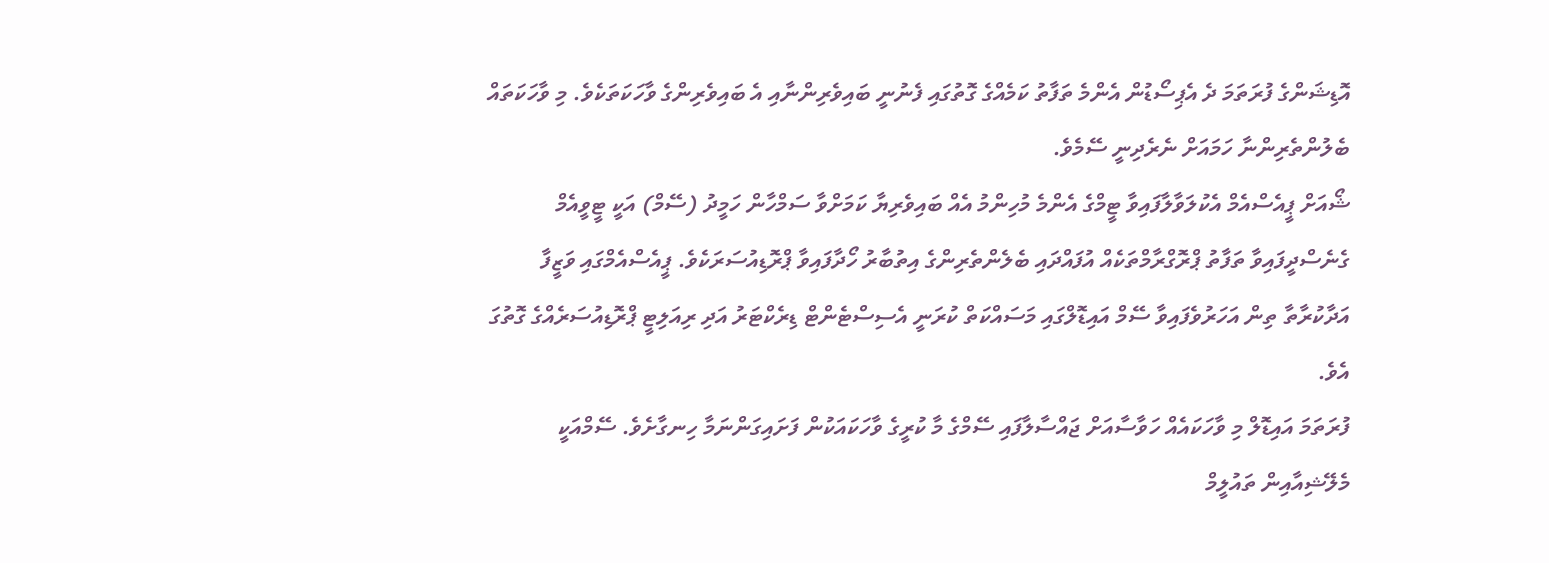އޮޑިޝަންގެ ފުރަތަމަ ދެ އެޕިސޯޑުން އެންމެ ތަފާތު ކަމެއްގެ ގޮތުގައި ފެނުނީ ބައިވެރިންނާއި އެ ބައިވެރިންގެ ވާހަކަތަކެވެ. މި ވާހަކަތައް ބެލުންތެރިންނާ ހަމައަށް ނެރެދިނީ ސޭމެވެ.
ޝޯއަށް ޕީއެސްއެމް އެކުލަވާލާފައިވާ ޓީމްގެ އެންމެ މުހިންމު އެއް ބައިވެރިޔާ ކަމަށްވާ ސަމްހާން ހަމީދު (ސޭމް) އަކީ ޓީވީއެމް ގެނެސްދީފައިވާ ތަފާތު ޕްރޮގްރާމްތަކެއް އުފައްދައި ބެލެންތެރިންގެ އިތުބާރު ހޯދާފައިވާ ޕްރޮޑިއުސަރަކެވެ. ޕީއެސްއެމްގައި ވަޒީފާ އަދާކުރާތާ ތިން އަހަރުވެފައިވާ ސޭމް އައިޑޮލްގައި މަސައްކަތް ކުރަނީ އެސިސްޓެންޓް ޑިރެކްޓަރު އަދި ރިއަލިޓީ ޕްރޮޑިއުސަރެއްގެ ގޮތުގަ އެވެ.
ފުރަތަމަ އައިޑޮލް މި ވާހަކައެއް ހަވާސާއަށް ޖައްސާލާފައި ސޭމްގެ މާ ކުރީގެ ވާހަކައަކުން ފަށައިގަންނަމާ ހިނގާށެވެ. ސޭމްއަކީ މެލޭޝިއާއިން ތައުލީމް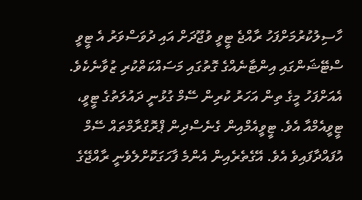ހާސިލުކުރުމަށްފަހު ރާއްޖެ ޓީވީ ވުޖޫދަށް އައި ދުވަސްވަރު އެ ޓީވީ ސްޓޭޝަންގައި އިންޓާނެއްގެ ގޮތުގައި މަސައްކަތްކުރި ޒުވާނެކެވެ. އެއަށްފަހު މީގެ ތިން އަހަރު ކުރިން ސޭމް ގުޅުނީ ދައުލަތުގެ ޓީވީ، ޓީވީއެމްއާ އެވެ. ޓީވީއެމްއިން ގެނެސްދިން ޕްރޮގްރާމްތައް ސޭމް އުފައްދާފައިވެ އެވެ. އޭގެތެރެއިން އެންމެ ފާހަގަކޮށްލެވެނީ ރާއްޖޭގެ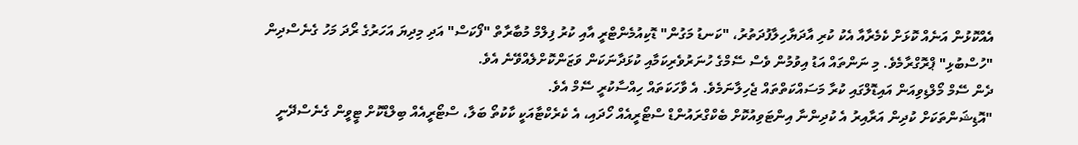އެއްކޮޅުން އަނެއް ކޮޅަށް ކެމެރާއާ އެކު ކުރި އާދަޔާހިލާފުދަތުރު، "ކަނޑު މަގުން" ޑޮކިއުމެންޓްރީ އާއި ކުރު ފިލްމް މުބާރާތް "ފޯކަސް" އަދި މިދިޔަ އަހަރުގެ ރޯދަ މަހު ގެނެސްދިން "ހުސްބުޅި" ޕްރޮގްރާމެވެ. މި ނަންތައް އަޑު އިވުމުން ވެސް ސޭމްގެ ހުނަރުވެރިކަމާއި ކުޅަދާނަކަން ވަޒަންކޮށްލެއްވޭނެ އެވެ.
ދެން ސޭމް މޯލްޑިވިއަން އައިޑޮލްގައި ކުރާ މަސައްކަތްތައް ޖެހިލާނަމެވެ. އެ ވާހަކަތައް ހިއްސާކުރީ ސޭމް އެވެ.
"އޮޑިޝަންތަކަށް ކުދިން އަރާއިރު އެ ކުދިންނާ އިންޓަވިއުކޮށް ބެކްގްރައުންޑް ސްޓޯރީއެއް ހޯދައި، އެ ކެރެކްޓާއަކީ ކާކުތޯ ބަލާ، ސްޓޯރީއެއް ބިލްޑްކޮށް ޓީވީން ގެނެސްދޭނީ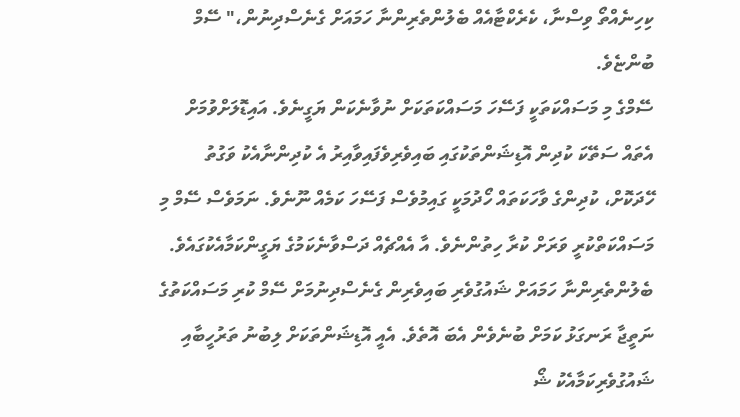ކިހިނެއްތޯ ވިސްނާ، ކެރެކްޓާއެއް ބެލުންތެރިންނާ ހަމައަށް ގެނެސްދިނުން،" ސޭމް ބުންޏެވެ.
ސޭމްގެ މި މަސައްކަތަކީ ފަސޭހަ މަސައްކަތަކަށް ނުވާނެކަން ޔަގީނެވެ. އައިޑޮލަށްވުމަށް އެތައް ސަތޭކަ ކުދިން އޮޑިޝަންތަކުގައި ބައިވެރިވެފައިވާއިރު އެ ކުދިންނާއެކު ވަގުތު ހޭދަކޮށް، ކުދިންގެ ވާހަކަތައް ހޯދުމަކީ ގައިމުވެސް ފަސޭހަ ކަމެއް ނޫނެވެ. ނަމަވެސް ސޭމް މި މަސައްކަތްކުރީ ވަރަށް ކުރާ ހިތުންނެވެ. އާ އެއްޗެއް ދަސްވާނެކަމުގެ ޔަގީންކަމާއެކުގައެވެ.
ބެލުންތެރިންނާ ހަމައަށް ޝައުގުވެރި ބައިވެރިން ގެނެސްދިނުމަށް ސޭމް ކުރި މަސައްކަތުގެ ނަތީޖާ ރަނގަޅު ކަމަށް ބުނެވެން އެބަ އޮތެވެ. އެއީ އޮޑިޝަންތަކަށް ލިބުނު ތަރުހީބާއި ޝައުގުވެރިކަމާއެކު ޝޯ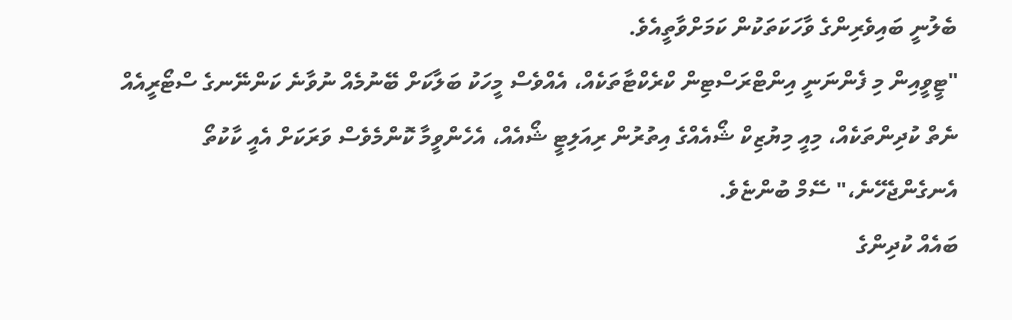ބެލުނީ ބައިވެރިންގެ ވާހަކަތަކުން ކަމަށްވާތީއެވެ.
"ޓީވީއިން މި ފެންނަނީ އިންޓްރަސްޓިން ކްރެކްޓާތަކެއް، އެއްވެސް މީހަކު ބަލާކަށް ބޭނުމެއް ނުވާނެ ކަންނޭނގެ ސްޓޯރީއެއް ނެތް ކުދިންތަކެއް، މިއީ މިޔުޒިކް ޝޯއެއްގެ އިތުރުން ރިއަލިޓީ ޝޯއެއް، އެހެންވީމާ ކޮންމެވެސް ވަރަކަށް އެއީ ކާކުތޯ އެނގެންޖެހޭނެ،" ސޭމް ބުންޏެވެ.
ބައެއް ކުދިންގެ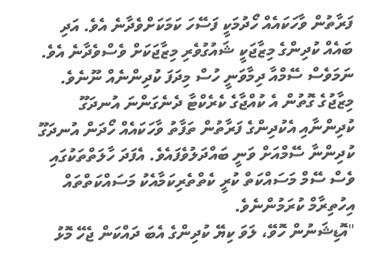ފަރާތުން ވާހަކައެއް ހޯދުމަކީ ފަސޭހަ ކަމަކަށްވެދާނެ އެވެ. އަދި ބައެއް ކުދިންގެ މިޒާޖަކީ ޝައުގުވެރި މިޒާޖަކަށް ވެސްވެދާނެ އެވެ. ނަމަވެސް ސޭމްއާ ދިމާވަނީ ހުސް މިދަފަ ކުދިންނެއް ނޫނެވެ. މިޒާޖުގެ ގޮތުން އެ ކުއްޖާގެ ކެރެކްޓާ ދެނެގަންނަ އުނދަގޫ ކުދިންނާއި އެކުދިންގެ ފަރާތުން ތަފާތު ވާހަކައެއް ހޯދަން އުނދަގޫ ކުދިންނާ ސޭމްއަށް ވަނީ ބައްދަލުވެފައެވެ. އެފަދަ ހާލަތްތަކުގައި ވެސް ސޭމް މަސައްކަތް ކުރީ ކެތްތެރިކަމާއެކު މަސައްކަތްތައް އިހުތިރާމް ކުރަމުންނެވެ.
"އޮޑިޝަނުން ހޮވޭ، ލަވަ ކިޔޭ ކުދިންގެ އެބަ ދައްކަން ޖެހޭ މޮޅު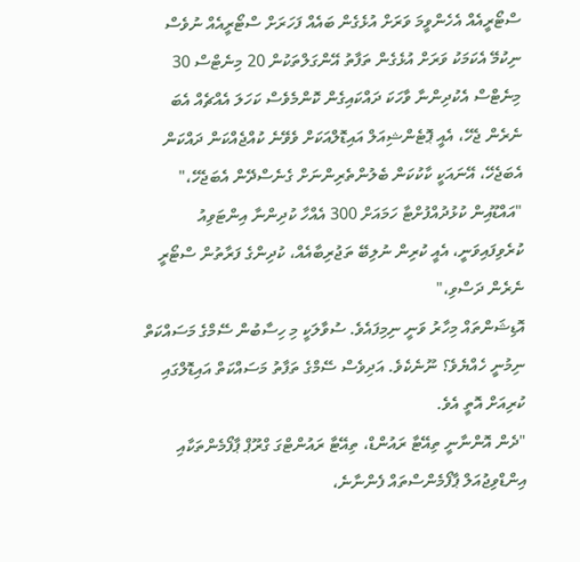ސްޓޯރީއެއް އެހެންވީމަ ވަރަށް އުޅެގެން ބައެއް ފަހަރަށް ސްޓޯރީއެއް ނުވެސް ނިކުމޭ އެކަމަކު ވަރަށް އުޅެގެން ތަފާތު އޭންގަލްތަކުން 20 މިނެޓްސް 30 މިނެޓްސް އެކުދިންނާ ވާހަކަ ދައްކައިގެން ކޮންމެވެސް ކަހަލަ އެއްޗެއް އެބަ ނެރެން ޖެހޭ، އެއީ ޕޮޓެންޝިއަލް އައިޑޮލްއަކަށް ވެވޭނެ ކުއްޖެއްކަން ދައްކަން އެބަޖެހޭ، އޭނައަކީ ކާކުކަން ބެލުންތެރިންނަށް ގެނެސްދޭން އެބަޖެހޭ،"
"އައްޑޫއިން ކުޅުދުއްފުށްޓާ ހަމައަށް 300 އެއްހާ ކުދިންނާ އިންޓަވިއު ކުރެވިފައިވަނީ، އެއީ ކުރިން ނުލިބޭ ތަޖުރިބާއެއް، ކުދިންގެ ފަރާތުން ސްޓޯރީ ނެރެން ދަސްވި،"
އޮޑިޝަންތައް މިހާރު ވަނީ ނިމިފައެވެ. ސުވާލަކީ މި ހިސާބުން ސޭމްގެ މަސައްކަތް ނިމުނީ ހެއްޔެވެ؟ ނޫނެކެވެ. އަދިވެސް ސޭމްގެ ތަފާތު މަސައްކަތް އައިޑޮލްގައި ކުރިއަށް އޮތީ އެވެ.
"ދެން އޮންނާނީ ތިއޭޓާ ރައުންޑް، ތިއޭޓާ ރައުންޓްގަ ގްރޫޕް ޕާފޯމެންތަކާއި އިންޑްވިޖުއަލް ޕާފޯމެންސްތައް ފެންނާނެ،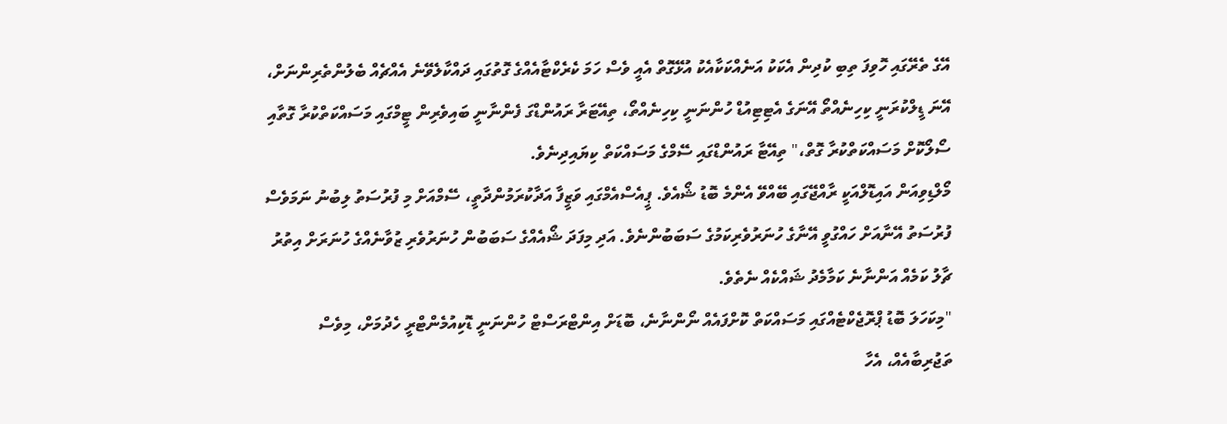އޭގެ ތެރޭގައި ހޮވިފަ ތިބި ކުދިން އެކަކު އަނެއްކަކާއެކު އުޅޭގޮތް އެއީ ވެސް ހަމަ ކެރެކްޓާއެއްގެ ގޮތުގައި ދައްކާލެވޭނެ އެއްޗެއް ބެލުންތެރިންނަށް، އޭނަ ޑީލްކުރަނީ ކިހިނެއްތޯ އޭނަގެ އެޓިޓިއުޑް ހުންނަނީ ކިހިނެއްތޯ، ތިއޭޓަރާ ރައުންޑްގަ ފެންނާނީ ބައިވެރިން ޓީމްގައި މަސައްކަތްކުރާ ގޮތާއި ސޯލޯކޮށް މަސައްކަތްކުރާ ގޮތް،" ތިއޭޓާ ރައުންޑްގައި ސޭމްގެ މަސައްކަތް ކިޔައިދިނެވެ.
މޯލްޑިވިއަން އައިޑޮލްއަކީ ރާއްޖޭގައި ބޭއްވޭ އެންމެ ބޮޑު ޝޯއެވެ. ޕީއެސްއެމްގައި ވަޒީފާ އަދާކުރަމުންދާތީ، ސޭމްއަށް މި ފުރުސަތު ލިބުނު ނަމަވެސް ފުރުސަތު އޭނާއަށް ހައްގުވީ އޭނާގެ ހުނަރުވެރިކަމުގެ ސަބަބުންނެވެ. އަދި މިފަދަ ޝޯއެއްގެ ސަބަބުން ހުނަރުވެރި ޒުވާނެއްގެ ހުނަރަށް އިތުރު ޗާލު ކަމެއް އަންނާނެ ކަމާމެދު ޝައްކެއް ނެތެވެ.
"މިކަހަލަ ބޮޑު ޕްރޮޖެކްޓެއްގައި މަސައްކަތް ކޮށްފައެއް ނޯންނާނެ، ބޮޑަށް އިންޓްރަސްޓް ހުންނަނީ ޑޮކިއުމެންޓްރީ ހެދުމަށް، މިވެސް ތަޖުރިބާއެއް، އެހާ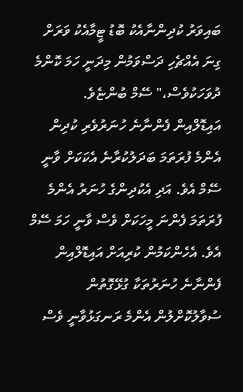ބައިވަރު ކުދިންނާއެކު ބޮޑު ޓީމާއެކު ވަރަށް ގިނަ އެއްޗެހި ދަސްވަމުން މިދަނީ ހަމަ ކޮންމެ ދުވަހަކުވެސް،" ސޭމް ބުންޏެވެ.
އައިޑޮލްއިން ފެންނާނެ ހުނަރުވެރި ކުދިން އެންމެ ފުރަތަމަ ބަދަލުކުރާނެ އެކަކަށް ވާނީ ސޭމް އެވެ. އަދި އެކުދިންގެ ހުނަރު އެންމެ ފުރަތަމަ ފެންނަ މީހަކަށް ވެސް ވާނީ ހަމަ ސޭމް އެވެ. އެހެންކަމުން ކުރިއަށް އައިޑޮލްއިން ފެންނާނެ ހުނަރުތަކާ ގުޅޭގޮތުން ސުވާލުކޮށްލުން އެންމެ ރަނގަޅުވާނީ ވެސް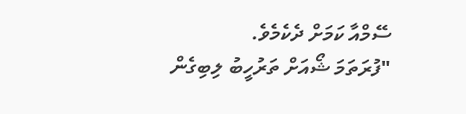ސޭމްއާ ކަމަށް ދެކެމެވެ.
"ފުރަތަމަ ޝޯއަށް ތަރުހީބު ލިބިގެން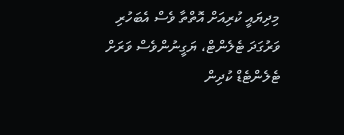މިދިޔައީ ކުރިއަށް އޮތްތާ ވެސް އެބަހުރި ވަރުގަދަ ޓެލެންޓް، ޔަގީނުންވެސް ވަރަށް ޓެލެންޓެޑް ކުދިން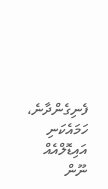ފެނިގެންދާނެ، ހަމައެކަނި އައިޑޮލްއެއް ނޫން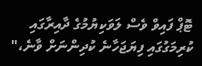ޓޮޕް ފައިވް ވެސް ލަވަކިޔުމުގެ ދާއިރާގައި ކުރިމަގުގައި ފިޔަޖަހާނެ ކުދިންނަށް ވާނެ،"